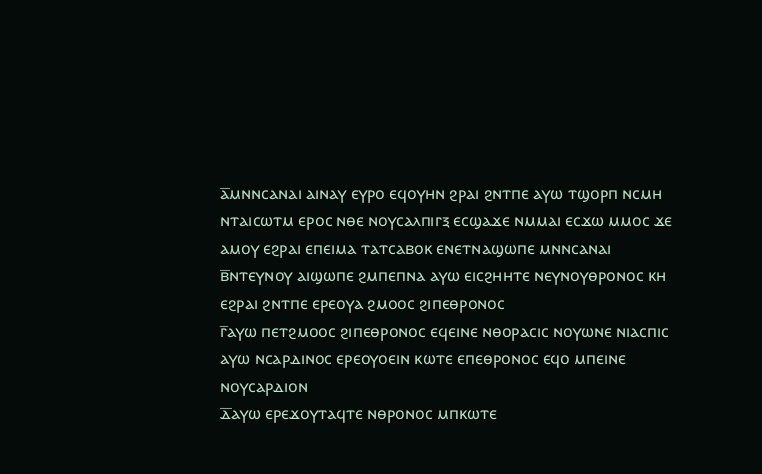ⲁ̅ⲙⲛⲛⲥⲁⲛⲁⲓ ⲁⲓⲛⲁⲩ ⲉⲩⲣⲟ ⲉϥⲟⲩⲏⲛ ϩⲣⲁⲓ ϩⲛⲧⲡⲉ ⲁⲩⲱ ⲧϣⲟⲣⲡ ⲛⲥⲙⲏ ⲛⲧⲁⲓⲥⲱⲧⲙ ⲉⲣⲟⲥ ⲛⲑⲉ ⲛⲟⲩⲥⲁⲗⲡⲓⲅⲝ ⲉⲥϣⲁϫⲉ ⲛⲙⲙⲁⲓ ⲉⲥϫⲱ ⲙⲙⲟⲥ ϫⲉ ⲁⲙⲟⲩ ⲉϩⲣⲁⲓ ⲉⲡⲉⲓⲙⲁ ⲧⲁⲧⲥⲁⲃⲟⲕ ⲉⲛⲉⲧⲛⲁϣⲱⲡⲉ ⲙⲛⲛⲥⲁⲛⲁⲓ
ⲃ̅ⲛⲧⲉⲩⲛⲟⲩ ⲁⲓϣⲱⲡⲉ ϩⲙⲡⲉⲡⲛⲁ ⲁⲩⲱ ⲉⲓⲥϩⲏⲏⲧⲉ ⲛⲉⲩⲛⲟⲩⲑⲣⲟⲛⲟⲥ ⲕⲏ ⲉϩⲣⲁⲓ ϩⲛⲧⲡⲉ ⲉⲣⲉⲟⲩⲁ ϩⲙⲟⲟⲥ ϩⲓⲡⲉⲑⲣⲟⲛⲟⲥ
ⲅ̅ⲁⲩⲱ ⲡⲉⲧϩⲙⲟⲟⲥ ϩⲓⲡⲉⲑⲣⲟⲛⲟⲥ ⲉϥⲉⲓⲛⲉ ⲛⲑⲟⲣⲁⲥⲓⲥ ⲛⲟⲩⲱⲛⲉ ⲛⲓⲁⲥⲡⲓⲥ ⲁⲩⲱ ⲛⲥⲁⲣⲇⲓⲛⲟⲥ ⲉⲣⲉⲟⲩⲟⲉⲓⲛ ⲕⲱⲧⲉ ⲉⲡⲉⲑⲣⲟⲛⲟⲥ ⲉϥⲟ ⲙⲡⲉⲓⲛⲉ ⲛⲟⲩⲥⲁⲣⲇⲓⲟⲛ
ⲇ̅ⲁⲩⲱ ⲉⲣⲉϫⲟⲩⲧⲁϥⲧⲉ ⲛⲑⲣⲟⲛⲟⲥ ⲙⲡⲕⲱⲧⲉ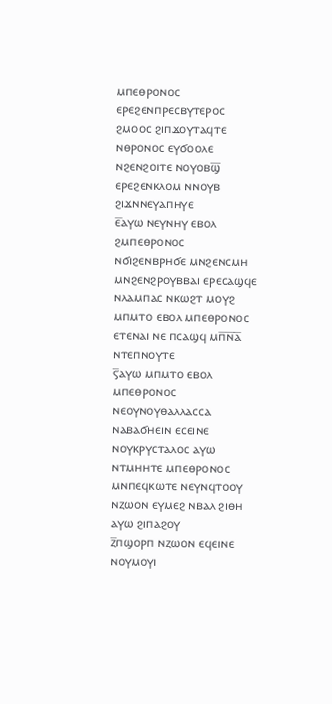ⲙⲡⲉⲑⲣⲟⲛⲟⲥ ⲉⲣⲉϩⲉⲛⲡⲣⲉⲥⲃⲩⲧⲉⲣⲟⲥ ϩⲙⲟⲟⲥ ϩⲓⲡϫⲟⲩⲧⲁϥⲧⲉ ⲛⲑⲣⲟⲛⲟⲥ ⲉⲩϭⲟⲟⲗⲉ ⲛϩⲉⲛϩⲟⲓⲧⲉ ⲛⲟⲩⲟⲃϣ̅ ⲉⲣⲉϩⲉⲛⲕⲗⲟⲙ ⲛⲛⲟⲩⲃ ϩⲓϫⲛⲛⲉⲩⲁⲡⲏⲩⲉ
ⲉ̅ⲁⲩⲱ ⲛⲉⲩⲛⲏⲩ ⲉⲃⲟⲗ ϩⲙⲡⲉⲑⲣⲟⲛⲟⲥ ⲛϭⲓϩⲉⲛⲃⲣⲏϭⲉ ⲙⲛϩⲉⲛⲥⲙⲏ ⲙⲛϩⲉⲛϩⲣⲟⲩⲃⲃⲁⲓ ⲉⲣⲉⲥⲁϣϥⲉ ⲛⲗⲁⲙⲡⲁⲥ ⲛⲕⲱϩⲧ ⲙⲟⲩϩ ⲙⲡⲙⲧⲟ ⲉⲃⲟⲗ ⲙⲡⲉⲑⲣⲟⲛⲟⲥ ⲉⲧⲉⲛⲁⲓ ⲛⲉ ⲡⲥⲁϣϥ ⲙⲡ̅ⲛ̅ⲁ̅ ⲛⲧⲉⲡⲛⲟⲩⲧⲉ
ⲋ̅ⲁⲩⲱ ⲙⲡⲙⲧⲟ ⲉⲃⲟⲗ ⲙⲡⲉⲑⲣⲟⲛⲟⲥ ⲛⲉⲟⲩⲛⲟⲩⲑⲁⲗⲗⲁⲥⲥⲁ ⲛⲁⲃⲁϭⲏⲉⲓⲛ ⲉⲥⲉⲓⲛⲉ ⲛⲟⲩⲕⲣⲩⲥⲧⲁⲗⲟⲥ ⲁⲩⲱ ⲛⲧⲙⲏⲏⲧⲉ ⲙⲡⲉⲑⲣⲟⲛⲟⲥ ⲙⲛⲡⲉϥⲕⲱⲧⲉ ⲛⲉⲩⲛϥⲧⲟⲟⲩ ⲛⲍⲱⲟⲛ ⲉⲩⲙⲉϩ ⲛⲃⲁⲗ ϩⲓⲑⲏ ⲁⲩⲱ ϩⲓⲡⲁϩⲟⲩ
ⲍ̅ⲡϣⲟⲣⲡ ⲛⲍⲱⲟⲛ ⲉϥⲉⲓⲛⲉ ⲛⲟⲩⲙⲟⲩⲓ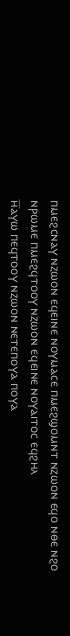ⲡⲙⲉϩⲥⲛⲁⲩ ⲛⲍⲱⲟⲛ ⲉϥⲉⲓⲛⲉ ⲛⲟⲩⲙⲁⲥⲉ ⲡⲙⲉϩϣⲟⲙⲛⲧ ⲛⲍⲱⲟⲛ ⲉϥⲟ ⲛⲑⲉ ⲛϩⲟ ⲛⲣⲱⲙⲉ ⲡⲙⲉϩϥⲧⲟⲟⲩ ⲛⲍⲱⲟⲛ ⲉϥⲉⲓⲛⲉ ⲛⲟⲩⲁⲓⲧⲟⲥ ⲉϥϩⲏⲗ
ⲏ̅ⲁⲩⲱ ⲡⲉϥⲧⲟⲟⲩ ⲛⲍⲱⲟⲛ ⲛⲉⲧⲉⲡⲟⲩⲁ ⲡⲟⲩⲁ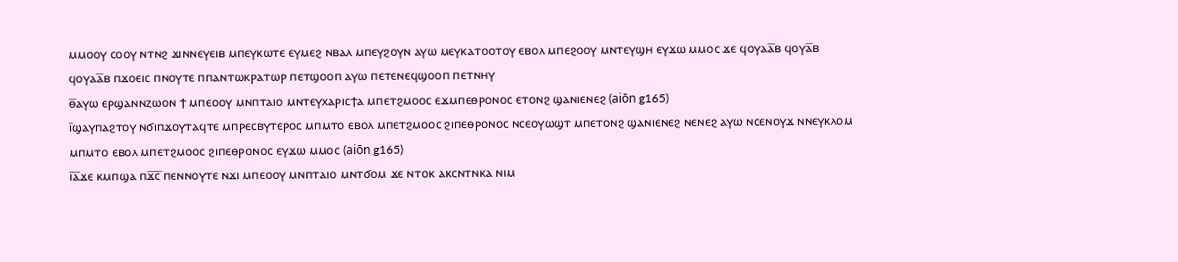ⲙⲙⲟⲟⲩ ⲥⲟⲟⲩ ⲛⲧⲛϩ ϫⲓⲛⲛⲉⲩⲉⲓⲃ ⲙⲡⲉⲩⲕⲱⲧⲉ ⲉⲩⲙⲉϩ ⲛⲃⲁⲗ ⲙⲡⲉⲩϩⲟⲩⲛ ⲁⲩⲱ ⲙⲉⲩⲕⲁⲧⲟⲟⲧⲟⲩ ⲉⲃⲟⲗ ⲙⲡⲉϩⲟⲟⲩ ⲙⲛⲧⲉⲩϣⲏ ⲉⲩϫⲱ ⲙⲙⲟⲥ ϫⲉ ϥⲟⲩⲁⲁ̅ⲃ ϥⲟⲩⲁ̅ⲃ ϥⲟⲩⲁⲁ̅ⲃ ⲡϫⲟⲉⲓⲥ ⲡⲛⲟⲩⲧⲉ ⲡⲡⲁⲛⲧⲱⲕⲣⲁⲧⲱⲣ ⲡⲉⲧϣⲟⲟⲡ ⲁⲩⲱ ⲡⲉⲧⲉⲛⲉϥϣⲟⲟⲡ ⲡⲉⲧⲛⲏⲩ
ⲑ̅ⲁⲩⲱ ⲉⲣϣⲁⲛⲛⲍⲱⲟⲛ ϯ ⲙⲡⲉⲟⲟⲩ ⲙⲛⲡⲧⲁⲓⲟ ⲙⲛⲧⲉⲩⲭⲁⲣⲓⲥϯⲁ ⲙⲡⲉⲧϩⲙⲟⲟⲥ ⲉϫⲙⲡⲉⲑⲣⲟⲛⲟⲥ ⲉⲧⲟⲛϩ ϣⲁⲛⲓⲉⲛⲉϩ (aiōn g165)
ⲓ̅ϣⲁⲩⲡⲁϩⲧⲟⲩ ⲛϭⲓⲡϫⲟⲩⲧⲁϥⲧⲉ ⲙⲡⲣⲉⲥⲃⲩⲧⲉⲣⲟⲥ ⲙⲡⲙⲧⲟ ⲉⲃⲟⲗ ⲙⲡⲉⲧϩⲙⲟⲟⲥ ϩⲓⲡⲉⲑⲣⲟⲛⲟⲥ ⲛⲥⲉⲟⲩⲱϣⲧ ⲙⲡⲉⲧⲟⲛϩ ϣⲁⲛⲓⲉⲛⲉϩ ⲛⲉⲛⲉϩ ⲁⲩⲱ ⲛⲥⲉⲛⲟⲩϫ ⲛⲛⲉⲩⲕⲗⲟⲙ ⲙⲡⲙⲧⲟ ⲉⲃⲟⲗ ⲙⲡⲉⲧϩⲙⲟⲟⲥ ϩⲓⲡⲉⲑⲣⲟⲛⲟⲥ ⲉⲩϫⲱ ⲙⲙⲟⲥ (aiōn g165)
ⲓ̅ⲁ̅ϫⲉ ⲕⲙⲡϣⲁ ⲡϫ̅ⲥ̅ ⲡⲉⲛⲛⲟⲩⲧⲉ ⲛϫⲓ ⲙⲡⲉⲟⲟⲩ ⲙⲛⲡⲧⲁⲓⲟ ⲙⲛⲧϭⲟⲙ ϫⲉ ⲛⲧⲟⲕ ⲁⲕⲥⲛⲧⲛⲕⲁ ⲛⲓⲙ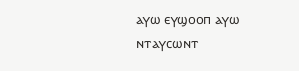ⲁⲩⲱ ⲉⲩϣⲟⲟⲡ ⲁⲩⲱ ⲛⲧⲁⲩⲥⲱⲛⲧ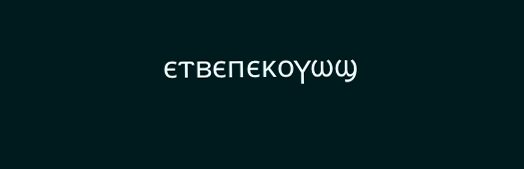ⲉⲧⲃⲉⲡⲉⲕⲟⲩⲱϣ